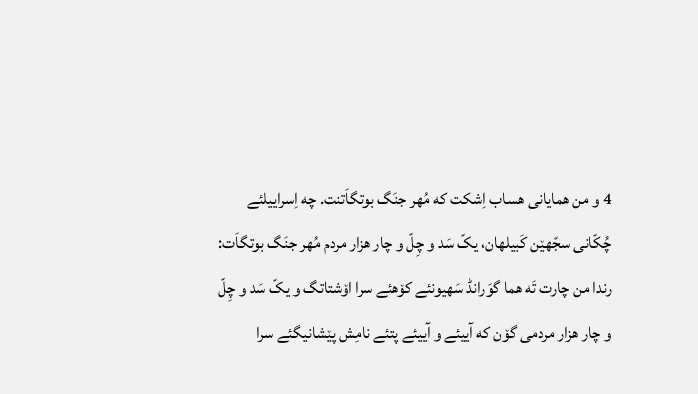4 و من همایانی هساب اِشکت که مُهر جنَگ بوتگاَتنت. چه اِسراییلئے چُکّانی سجّهێن کَبیلهان، یکّ سَد و چِلّ و چار هزار مردم مُهر جنَگ بوتگاَت:
رندا من چارت تَه هما گوَرانڈ سَهیونئے کۆهئے سرا اۆشتاتگ و یکّ سَد و چِلّ و چار هزار مردمی گۆن که آییئے و آییئے پتئے نامِش پێشانیگئے سرا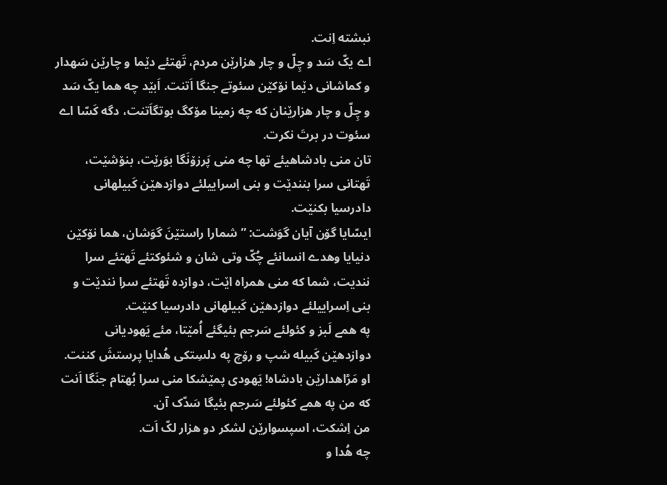نبشته اِنت.
اے یکّ سَد و چِلّ و چار هزارێن مردم، تَهتئے دێما و چارێن سَهدار و کماشانی دێما نۆکێن سئوتے جنگا اَتنت. اَبێد چه هما یکّ سَد و چِلّ و چار هزارێنان که چه زمینا مۆکگ بوتگاَتنت، دگه کَسّا اے سئوت در برتَ نکرت.
تان منی بادشاهیئے تها چه منی پَرزۆنَگا بوَرێت، بنۆشێت، تَهتانی سرا بنندێت و بنی اِسراییلئے دوازدهێن کَبیلهانی دادرسیا بکنێت.
ایسّایا گۆن آیان گوَشت: ”شمارا راستێنَ گوَشان، هما نۆکێن دنیایا وهدے انسانئے چُکّ وتی شان و شئوکتئے تَهتئے سرا نندیت، شما که منی همراه اێت، دوازده تَهتئے سرا نندێت و بنی اِسراییلئے دوازدهێن کَبیلهانی دادرسیا کنێت.
په همے لَبز و کئولئے سَرجم بئیگئے اُمێتا، مئے یَهودیانی دوازدهێن کَبیله شپ و رۆچ په دلسِتکی هُدایا پرستشَ کننت. او مَڑاهدارێن بادشاه! یَهودی پمێشکا منی سرا بُهتام جنَگا اَنت که من په همے کئولئے سَرجم بئیگا سَدّک آن.
من اِشکت، اسپسوارێن لشکر دو هزار لکّ اَت.
چه هُدا و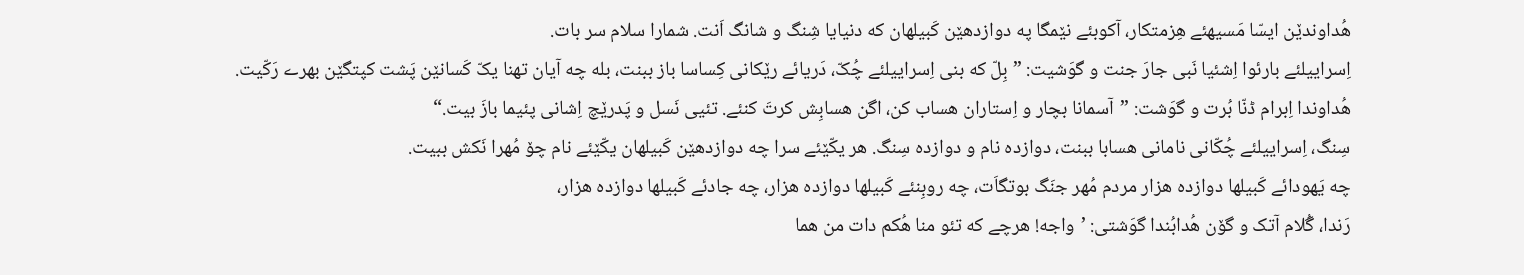هُداوندێن ایسّا مَسیهئے هِزمتکار، آکوبئے نێمگا په دوازدهێن کَبیلهان که دنیایا شِنگ و شانگ اَنت. شمارا سلام سر بات.
اِسراییلئے بارئوا اِشئیا نَبی جارَ جنت و گوَشیت: ”بِلّ که بنی اِسراییلئے چُکّ، دَریائے رێکانی کِساسا باز ببنت، بله چه آیان تهنا یکّ کَسانێن پَشت کپتگێن بهرے رَکّیت.
هُداوندا اِبرام ڈنّا بُرت و گوَشت: ”آسمانا بچار و اِستاران هساب کن، اگن هسابِش کرتَ کنئے. تئیی نَسل و پَدرێچ اِشانی پئیما بازَ بیت.“
سِنگ، اِسراییلئے چُکّانی نامانی هسابا ببنت، دوازده نام و دوازده سِنگ. هر یکّێئے سرا چه دوازدهێن کَبیلهان یکّێئے نام چۆ مُهرا نَکش ببیت.
چه یَهودائے کَبیلها دوازده هزار مردم مُهر جنَگ بوتگاَت، چه روبِنئے کَبیلها دوازده هزار، چه جادئے کَبیلها دوازده هزار،
رَندا، گُلام آتک و گۆن هُدابُندا گوَشتی: ’واجه! هرچے که تئو منا هُکم دات من هما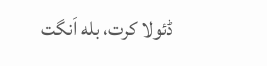ڈئولا کرت، بله اَنگت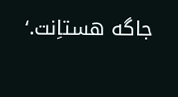جاگه هستاِنت.‘